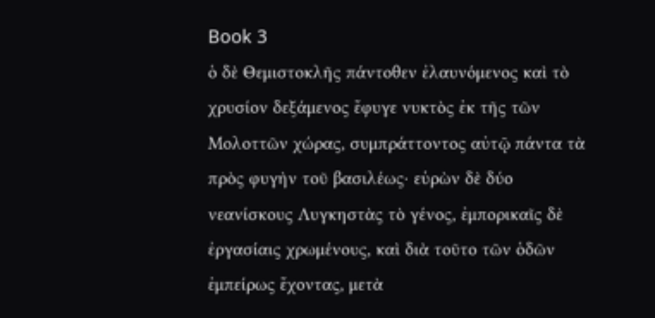Book 3
ὁ δὲ Θεμιστοκλῆς πάντοθεν ἐλαυνόμενος καὶ τὸ χρυσίον δεξάμενος ἔφυγε νυκτὸς ἐκ τῆς τῶν Μολοττῶν χώρας, συμπράττοντος αὐτῷ πάντα τὰ πρὸς φυγὴν τοῦ βασιλέως· εὑρὼν δὲ δύο νεανίσκους Λυγκηστὰς τὸ γένος, ἐμπορικαῖς δὲ ἐργασίαις χρωμένους, καὶ διὰ τοῦτο τῶν ὁδῶν ἐμπείρως ἔχοντας, μετὰ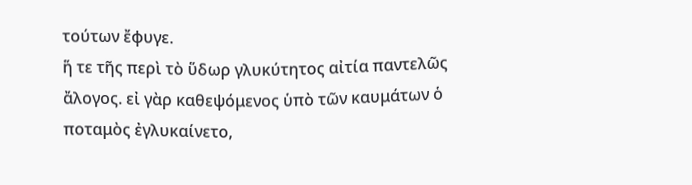τούτων ἔφυγε.
ἥ τε τῆς περὶ τὸ ὕδωρ γλυκύτητος αἰτία παντελῶς ἄλογος. εἰ γὰρ καθεψόμενος ὑπὸ τῶν καυμάτων ὁ ποταμὸς ἐγλυκαίνετο,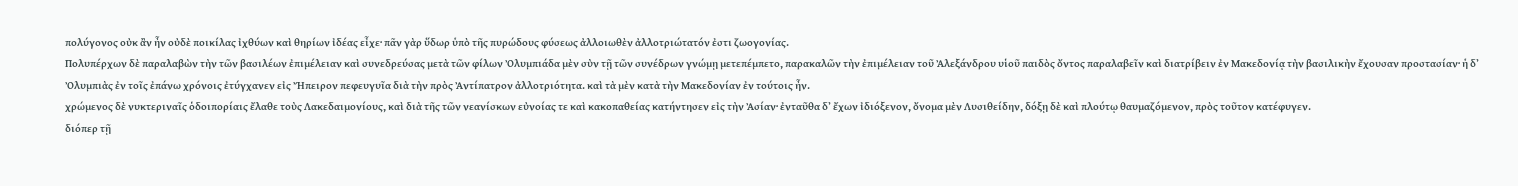πολύγονος οὐκ ἂν ἦν οὐδὲ ποικίλας ἰχθύων καὶ θηρίων ἰδέας εἶχε· πᾶν γὰρ ὕδωρ ὑπὸ τῆς πυρώδους φύσεως ἀλλοιωθὲν ἀλλοτριώτατόν ἐστι ζωογονίας.
Πολυπέρχων δὲ παραλαβὼν τὴν τῶν βασιλέων ἐπιμέλειαν καὶ συνεδρεύσας μετὰ τῶν φίλων Ὀλυμπιάδα μὲν σὺν τῇ τῶν συνέδρων γνώμῃ μετεπέμπετο, παρακαλῶν τὴν ἐπιμέλειαν τοῦ Ἀλεξάνδρου υἱοῦ παιδὸς ὄντος παραλαβεῖν καὶ διατρίβειν ἐν Μακεδονίᾳ τὴν βασιλικὴν ἔχουσαν προστασίαν· ἡ δʼ Ὀλυμπιὰς ἐν τοῖς ἐπάνω χρόνοις ἐτύγχανεν εἰς Ἤπειρον πεφευγυῖα διὰ τὴν πρὸς Ἀντίπατρον ἀλλοτριότητα. καὶ τὰ μὲν κατὰ τὴν Μακεδονίαν ἐν τούτοις ἦν.
χρώμενος δὲ νυκτεριναῖς ὁδοιπορίαις ἔλαθε τοὺς Λακεδαιμονίους, καὶ διὰ τῆς τῶν νεανίσκων εὐνοίας τε καὶ κακοπαθείας κατήντησεν εἰς τὴν Ἀσίαν· ἐνταῦθα δʼ ἔχων ἰδιόξενον, ὄνομα μὲν Λυσιθείδην, δόξῃ δὲ καὶ πλούτῳ θαυμαζόμενον, πρὸς τοῦτον κατέφυγεν.
διόπερ τῇ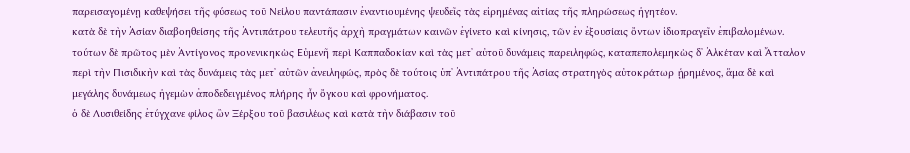παρεισαγομένῃ καθεψήσει τῆς φύσεως τοῦ Νείλου παντάπασιν ἐναντιουμένης ψευδεῖς τὰς εἰρημένας αἰτίας τῆς πληρώσεως ἡγητέον.
κατὰ δὲ τὴν Ἀσίαν διαβοηθείσης τῆς Ἀντιπάτρου τελευτῆς ἀρχὴ πραγμάτων καινῶν ἐγίνετο καὶ κίνησις, τῶν ἐν ἐξουσίαις ὄντων ἰδιοπραγεῖν ἐπιβαλομένων. τούτων δὲ πρῶτος μὲν Ἀντίγονος προνενικηκὼς Εὐμενῆ περὶ Καππαδοκίαν καὶ τὰς μετʼ αὐτοῦ δυνάμεις παρειληφώς, καταπεπολεμηκὼς δʼ Ἀλκέταν καὶ Ἄτταλον περὶ τὴν Πισιδικὴν καὶ τὰς δυνάμεις τὰς μετʼ αὐτῶν ἀνειληφώς, πρὸς δὲ τούτοις ὑπʼ Ἀντιπάτρου τῆς Ἀσίας στρατηγὸς αὐτοκράτωρ ᾑρημένος, ἅμα δὲ καὶ μεγάλης δυνάμεως ἡγεμὼν ἀποδεδειγμένος πλήρης ἦν ὄγκου καὶ φρονήματος.
ὁ δὲ Λυσιθείδης ἐτύγχανε φίλος ὢν Ξέρξου τοῦ βασιλέως καὶ κατὰ τὴν διάβασιν τοῦ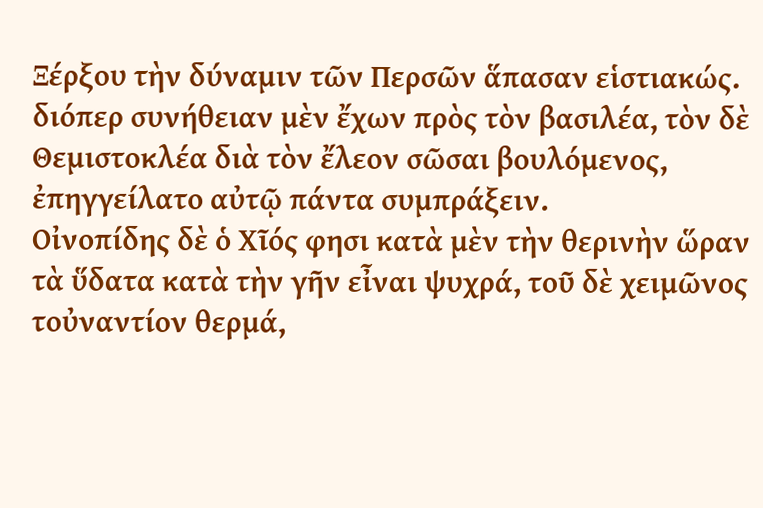Ξέρξου τὴν δύναμιν τῶν Περσῶν ἅπασαν εἱστιακώς. διόπερ συνήθειαν μὲν ἔχων πρὸς τὸν βασιλέα, τὸν δὲ Θεμιστοκλέα διὰ τὸν ἔλεον σῶσαι βουλόμενος, ἐπηγγείλατο αὐτῷ πάντα συμπράξειν.
Οἰνοπίδης δὲ ὁ Χῖός φησι κατὰ μὲν τὴν θερινὴν ὥραν τὰ ὕδατα κατὰ τὴν γῆν εἶναι ψυχρά, τοῦ δὲ χειμῶνος τοὐναντίον θερμά,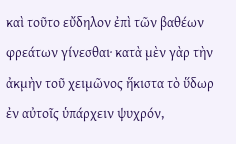καὶ τοῦτο εὔδηλον ἐπὶ τῶν βαθέων φρεάτων γίνεσθαι· κατὰ μὲν γὰρ τὴν ἀκμὴν τοῦ χειμῶνος ἥκιστα τὸ ὕδωρ ἐν αὐτοῖς ὑπάρχειν ψυχρόν,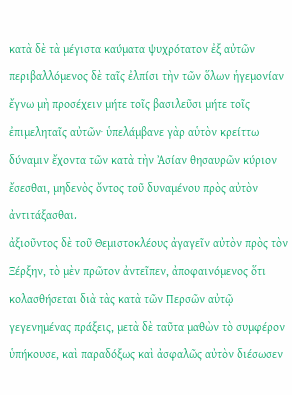κατὰ δὲ τὰ μέγιστα καύματα ψυχρότατον ἐξ αὐτῶν
περιβαλλόμενος δὲ ταῖς ἐλπίσι τὴν τῶν ὅλων ἡγεμονίαν ἔγνω μὴ προσέχειν μήτε τοῖς βασιλεῦσι μήτε τοῖς ἐπιμεληταῖς αὐτῶν· ὑπελάμβανε γὰρ αὑτὸν κρείττω δύναμιν ἔχοντα τῶν κατὰ τὴν Ἀσίαν θησαυρῶν κύριον ἔσεσθαι, μηδενὸς ὄντος τοῦ δυναμένου πρὸς αὐτὸν ἀντιτάξασθαι.
ἀξιοῦντος δὲ τοῦ Θεμιστοκλέους ἀγαγεῖν αὐτὸν πρὸς τὸν Ξέρξην, τὸ μὲν πρῶτον ἀντεῖπεν, ἀποφαινόμενος ὅτι κολασθήσεται διὰ τὰς κατὰ τῶν Περσῶν αὐτῷ γεγενημένας πράξεις, μετὰ δὲ ταῦτα μαθὼν τὸ συμφέρον ὑπήκουσε, καὶ παραδόξως καὶ ἀσφαλῶς αὐτὸν διέσωσεν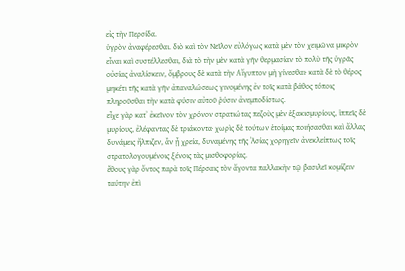εἰς τὴν Περσίδα.
ὑγρὸν ἀναφέρεσθαι. διὸ καὶ τὸν Νεῖλον εὐλόγως κατὰ μὲν τὸν χειμῶνα μικρὸν εἶναι καὶ συστέλλεσθαι, διὰ τὸ τὴν μὲν κατὰ γῆν θερμασίαν τὸ πολὺ τῆς ὑγρᾶς οὐσίας ἀναλίσκειν, ὄμβρους δὲ κατὰ τὴν Αἴγυπτον μὴ γίνεσθαι· κατὰ δὲ τὸ θέρος μηκέτι τῆς κατὰ γῆν ἀπαναλώσεως γινομένης ἐν τοῖς κατὰ βάθος τόποις πληροῦσθαι τὴν κατὰ φύσιν αὐτοῦ ῥύσιν ἀνεμποδίστως.
εἶχε γὰρ κατʼ ἐκεῖνον τὸν χρόνον στρατιώτας πεζοὺς μὲν ἑξακισμυρίους, ἱππεῖς δὲ μυρίους, ἐλέφαντας δὲ τριάκοντα· χωρὶς δὲ τούτων ἑτοίμας ποιήσασθαι καὶ ἄλλας δυνάμεις ἤλπιζεν, ἂν ᾖ χρεία, δυναμένης τῆς Ἀσίας χορηγεῖν ἀνεκλείπτως τοῖς στρατολογουμένοις ξένοις τὰς μισθοφορίας.
ἔθους γὰρ ὄντος παρὰ τοῖς Πέρσαις τὸν ἄγοντα παλλακὴν τῷ βασιλεῖ κομίζειν ταύτην ἐπὶ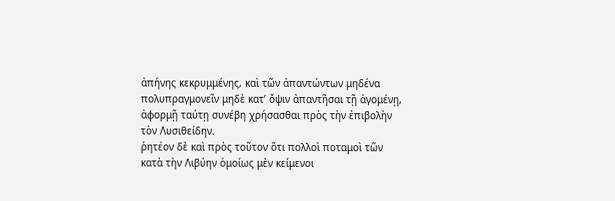ἀπήνης κεκρυμμένης, καὶ τῶν ἀπαντώντων μηδένα πολυπραγμονεῖν μηδὲ κατʼ ὄψιν ἀπαντῆσαι τῇ ἀγομένῃ, ἀφορμῇ ταύτῃ συνέβη χρήσασθαι πρὸς τὴν ἐπιβολὴν τὸν Λυσιθείδην.
ῥητέον δὲ καὶ πρὸς τοῦτον ὅτι πολλοὶ ποταμοὶ τῶν κατὰ τὴν Λιβύην ὁμοίως μὲν κείμενοι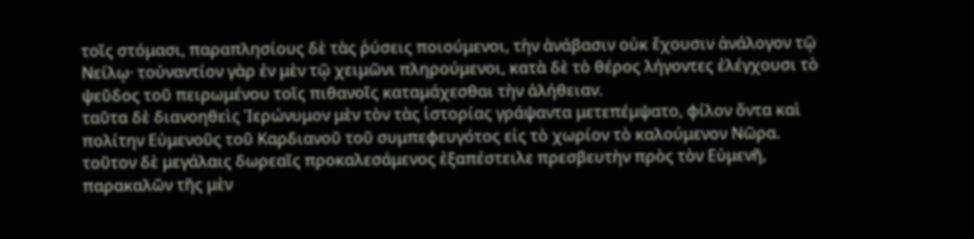τοῖς στόμασι, παραπλησίους δὲ τὰς ῥύσεις ποιούμενοι, τὴν ἀνάβασιν οὐκ ἔχουσιν ἀνάλογον τῷ Νείλῳ· τοὐναντίον γὰρ ἐν μὲν τῷ χειμῶνι πληρούμενοι, κατὰ δὲ τὸ θέρος λήγοντες ἐλέγχουσι τὸ ψεῦδος τοῦ πειρωμένου τοῖς πιθανοῖς καταμάχεσθαι τὴν ἀλήθειαν.
ταῦτα δὲ διανοηθεὶς Ἱερώνυμον μὲν τὸν τὰς ἱστορίας γράψαντα μετεπέμψατο, φίλον ὄντα καὶ πολίτην Εὐμενοῦς τοῦ Καρδιανοῦ τοῦ συμπεφευγότος εἰς τὸ χωρίον τὸ καλούμενον Νῶρα. τοῦτον δὲ μεγάλαις δωρεαῖς προκαλεσάμενος ἐξαπέστειλε πρεσβευτὴν πρὸς τὸν Εὐμενῆ, παρακαλῶν τῆς μὲν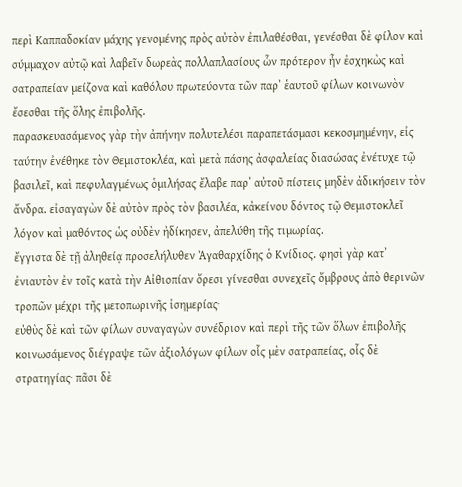περὶ Καππαδοκίαν μάχης γενομένης πρὸς αὐτὸν ἐπιλαθέσθαι, γενέσθαι δὲ φίλον καὶ σύμμαχον αὐτῷ καὶ λαβεῖν δωρεὰς πολλαπλασίους ὧν πρότερον ἦν ἐσχηκὼς καὶ σατραπείαν μείζονα καὶ καθόλου πρωτεύοντα τῶν παρʼ ἑαυτοῦ φίλων κοινωνὸν ἔσεσθαι τῆς ὅλης ἐπιβολῆς.
παρασκευασάμενος γὰρ τὴν ἀπήνην πολυτελέσι παραπετάσμασι κεκοσμημένην, εἰς ταύτην ἐνέθηκε τὸν Θεμιστοκλέα, καὶ μετὰ πάσης ἀσφαλείας διασώσας ἐνέτυχε τῷ βασιλεῖ, καὶ πεφυλαγμένως ὁμιλήσας ἔλαβε παρʼ αὐτοῦ πίστεις μηδὲν ἀδικήσειν τὸν ἄνδρα. εἰσαγαγὼν δὲ αὐτὸν πρὸς τὸν βασιλέα, κἀκείνου δόντος τῷ Θεμιστοκλεῖ λόγον καὶ μαθόντος ὡς οὐδὲν ἠδίκησεν, ἀπελύθη τῆς τιμωρίας.
ἔγγιστα δὲ τῇ ἀληθείᾳ προσελήλυθεν Ἀγαθαρχίδης ὁ Κνίδιος. φησὶ γὰρ κατʼ ἐνιαυτὸν ἐν τοῖς κατὰ τὴν Αἰθιοπίαν ὄρεσι γίνεσθαι συνεχεῖς ὄμβρους ἀπὸ θερινῶν τροπῶν μέχρι τῆς μετοπωρινῆς ἰσημερίας·
εὐθὺς δὲ καὶ τῶν φίλων συναγαγὼν συνέδριον καὶ περὶ τῆς τῶν ὅλων ἐπιβολῆς κοινωσάμενος διέγραψε τῶν ἀξιολόγων φίλων οἷς μὲν σατραπείας, οἷς δὲ στρατηγίας· πᾶσι δὲ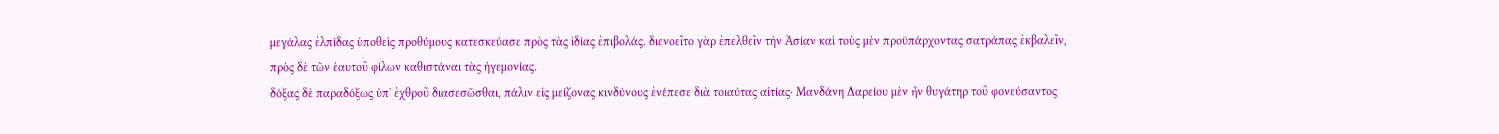μεγάλας ἐλπίδας ὑποθεὶς προθύμους κατεσκεύασε πρὸς τὰς ἰδίας ἐπιβολάς. διενοεῖτο γὰρ ἐπελθεῖν τὴν Ἀσίαν καὶ τοὺς μὲν προϋπάρχοντας σατράπας ἐκβαλεῖν, πρὸς δὲ τῶν ἑαυτοῦ φίλων καθιστάναι τὰς ἡγεμονίας.
δόξας δὲ παραδόξως ὑπʼ ἐχθροῦ διασεσῶσθαι, πάλιν εἰς μείζονας κινδύνους ἐνέπεσε διὰ τοιαύτας αἰτίας· Μανδάνη Δαρείου μὲν ἦν θυγάτηρ τοῦ φονεύσαντος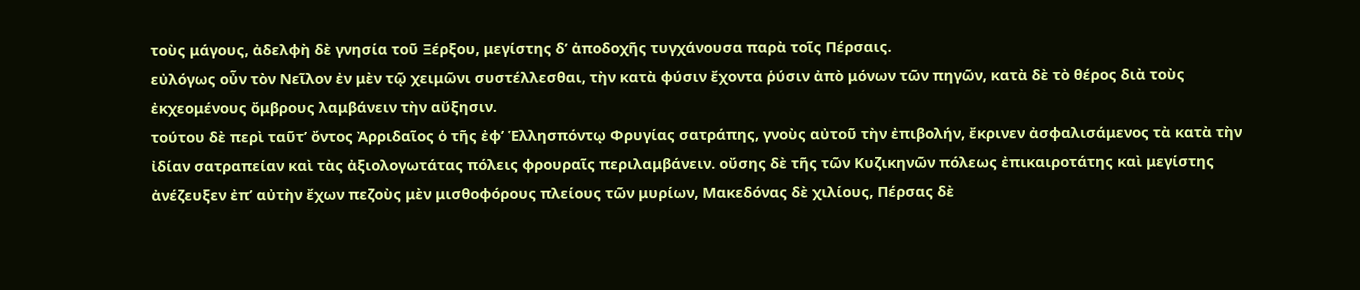τοὺς μάγους, ἀδελφὴ δὲ γνησία τοῦ Ξέρξου, μεγίστης δʼ ἀποδοχῆς τυγχάνουσα παρὰ τοῖς Πέρσαις.
εὐλόγως οὖν τὸν Νεῖλον ἐν μὲν τῷ χειμῶνι συστέλλεσθαι, τὴν κατὰ φύσιν ἔχοντα ῥύσιν ἀπὸ μόνων τῶν πηγῶν, κατὰ δὲ τὸ θέρος διὰ τοὺς ἐκχεομένους ὄμβρους λαμβάνειν τὴν αὔξησιν.
τούτου δὲ περὶ ταῦτʼ ὄντος Ἀρριδαῖος ὁ τῆς ἐφʼ Ἑλλησπόντῳ Φρυγίας σατράπης, γνοὺς αὐτοῦ τὴν ἐπιβολήν, ἔκρινεν ἀσφαλισάμενος τὰ κατὰ τὴν ἰδίαν σατραπείαν καὶ τὰς ἀξιολογωτάτας πόλεις φρουραῖς περιλαμβάνειν. οὔσης δὲ τῆς τῶν Κυζικηνῶν πόλεως ἐπικαιροτάτης καὶ μεγίστης ἀνέζευξεν ἐπʼ αὐτὴν ἔχων πεζοὺς μὲν μισθοφόρους πλείους τῶν μυρίων, Μακεδόνας δὲ χιλίους, Πέρσας δὲ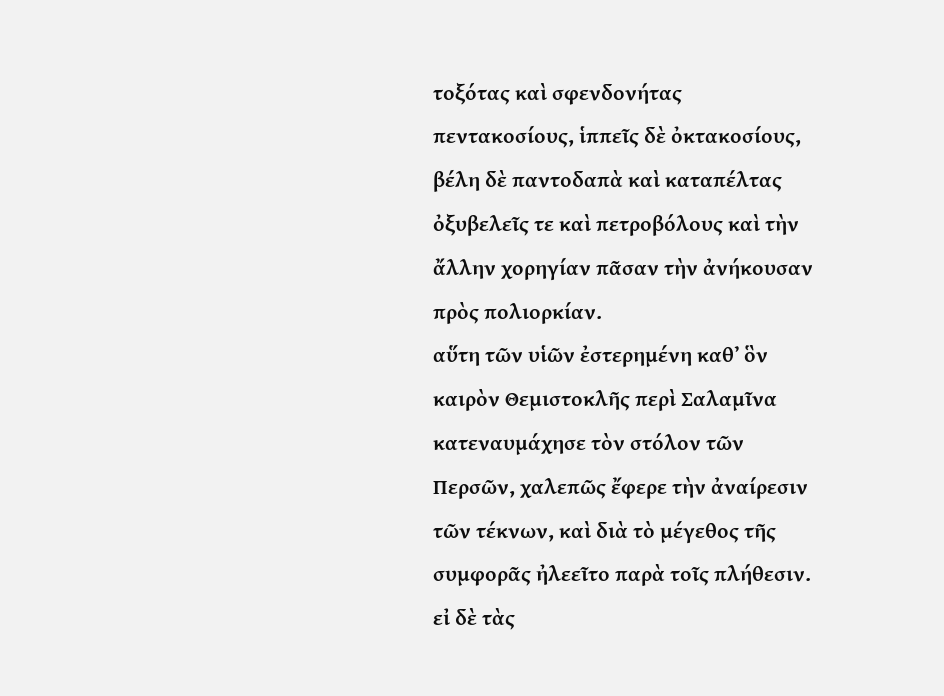τοξότας καὶ σφενδονήτας πεντακοσίους, ἱππεῖς δὲ ὀκτακοσίους, βέλη δὲ παντοδαπὰ καὶ καταπέλτας ὀξυβελεῖς τε καὶ πετροβόλους καὶ τὴν ἄλλην χορηγίαν πᾶσαν τὴν ἀνήκουσαν πρὸς πολιορκίαν.
αὕτη τῶν υἱῶν ἐστερημένη καθʼ ὃν καιρὸν Θεμιστοκλῆς περὶ Σαλαμῖνα κατεναυμάχησε τὸν στόλον τῶν Περσῶν, χαλεπῶς ἔφερε τὴν ἀναίρεσιν τῶν τέκνων, καὶ διὰ τὸ μέγεθος τῆς συμφορᾶς ἠλεεῖτο παρὰ τοῖς πλήθεσιν.
εἰ δὲ τὰς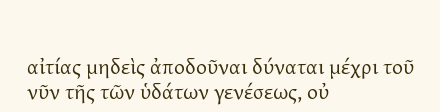αἰτίας μηδεὶς ἀποδοῦναι δύναται μέχρι τοῦ νῦν τῆς τῶν ὑδάτων γενέσεως, οὐ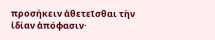προσήκειν ἀθετεῖσθαι τὴν ἰδίαν ἀπόφασιν·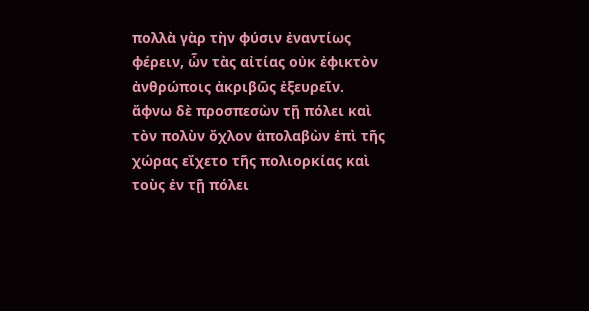πολλὰ γὰρ τὴν φύσιν ἐναντίως φέρειν, ὧν τὰς αἰτίας οὐκ ἐφικτὸν ἀνθρώποις ἀκριβῶς ἐξευρεῖν.
ἄφνω δὲ προσπεσὼν τῇ πόλει καὶ τὸν πολὺν ὄχλον ἀπολαβὼν ἐπὶ τῆς χώρας εἴχετο τῆς πολιορκίας καὶ τοὺς ἐν τῇ πόλει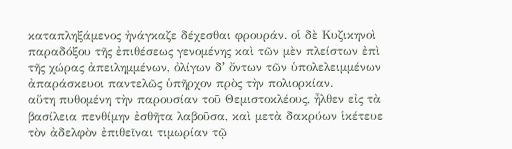καταπληξάμενος ἠνάγκαζε δέχεσθαι φρουράν. οἱ δὲ Κυζικηνοὶ παραδόξου τῆς ἐπιθέσεως γενομένης καὶ τῶν μὲν πλείστων ἐπὶ τῆς χώρας ἀπειλημμένων, ὀλίγων δʼ ὄντων τῶν ὑπολελειμμένων ἀπαράσκευοι παντελῶς ὑπῆρχον πρὸς τὴν πολιορκίαν.
αὕτη πυθομένη τὴν παρουσίαν τοῦ Θεμιστοκλέους, ἦλθεν εἰς τὰ βασίλεια πενθίμην ἐσθῆτα λαβοῦσα, καὶ μετὰ δακρύων ἱκέτευε τὸν ἀδελφὸν ἐπιθεῖναι τιμωρίαν τῷ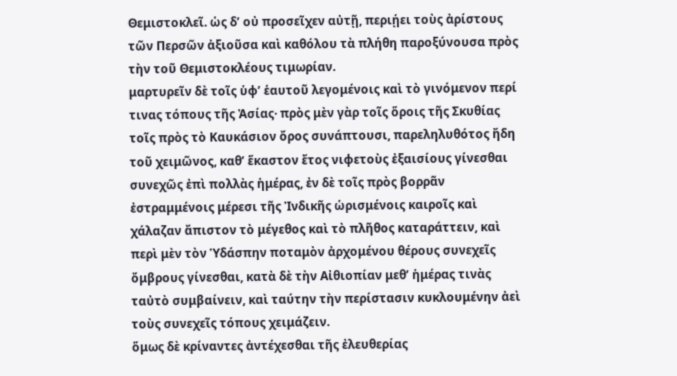Θεμιστοκλεῖ. ὡς δʼ οὐ προσεῖχεν αὐτῇ, περιῄει τοὺς ἀρίστους τῶν Περσῶν ἀξιοῦσα καὶ καθόλου τὰ πλήθη παροξύνουσα πρὸς τὴν τοῦ Θεμιστοκλέους τιμωρίαν.
μαρτυρεῖν δὲ τοῖς ὑφʼ ἑαυτοῦ λεγομένοις καὶ τὸ γινόμενον περί τινας τόπους τῆς Ἀσίας· πρὸς μὲν γὰρ τοῖς ὅροις τῆς Σκυθίας τοῖς πρὸς τὸ Καυκάσιον ὄρος συνάπτουσι, παρεληλυθότος ἤδη τοῦ χειμῶνος, καθʼ ἕκαστον ἔτος νιφετοὺς ἐξαισίους γίνεσθαι συνεχῶς ἐπὶ πολλὰς ἡμέρας, ἐν δὲ τοῖς πρὸς βορρᾶν ἐστραμμένοις μέρεσι τῆς Ἰνδικῆς ὡρισμένοις καιροῖς καὶ χάλαζαν ἄπιστον τὸ μέγεθος καὶ τὸ πλῆθος καταράττειν, καὶ περὶ μὲν τὸν Ὑδάσπην ποταμὸν ἀρχομένου θέρους συνεχεῖς ὄμβρους γίνεσθαι, κατὰ δὲ τὴν Αἰθιοπίαν μεθʼ ἡμέρας τινὰς ταὐτὸ συμβαίνειν, καὶ ταύτην τὴν περίστασιν κυκλουμένην ἀεὶ τοὺς συνεχεῖς τόπους χειμάζειν.
ὅμως δὲ κρίναντες ἀντέχεσθαι τῆς ἐλευθερίας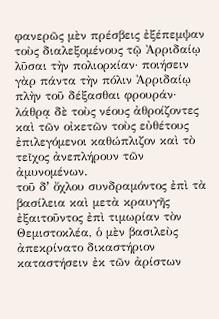φανερῶς μὲν πρέσβεις ἐξέπεμψαν τοὺς διαλεξομένους τῷ Ἀρριδαίῳ λῦσαι τὴν πολιορκίαν· ποιήσειν γὰρ πάντα τὴν πόλιν Ἀρριδαίῳ πλὴν τοῦ δέξασθαι φρουράν· λάθρᾳ δὲ τοὺς νέους ἀθροίζοντες καὶ τῶν οἰκετῶν τοὺς εὐθέτους ἐπιλεγόμενοι καθώπλιζον καὶ τὸ τεῖχος ἀνεπλήρουν τῶν ἀμυνομένων.
τοῦ δʼ ὄχλου συνδραμόντος ἐπὶ τὰ βασίλεια καὶ μετὰ κραυγῆς ἐξαιτοῦντος ἐπὶ τιμωρίαν τὸν Θεμιστοκλέα, ὁ μὲν βασιλεὺς ἀπεκρίνατο δικαστήριον καταστήσειν ἐκ τῶν ἀρίστων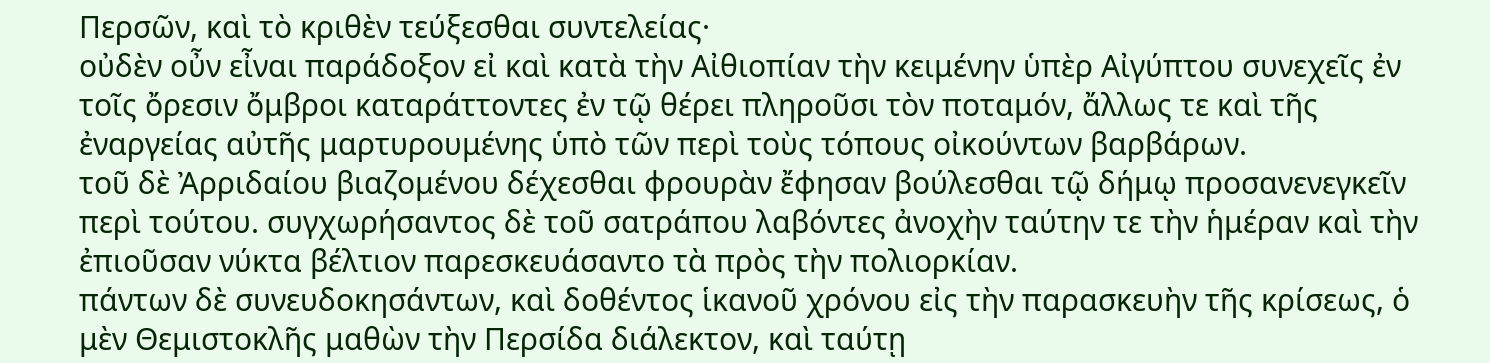Περσῶν, καὶ τὸ κριθὲν τεύξεσθαι συντελείας·
οὐδὲν οὖν εἶναι παράδοξον εἰ καὶ κατὰ τὴν Αἰθιοπίαν τὴν κειμένην ὑπὲρ Αἰγύπτου συνεχεῖς ἐν τοῖς ὄρεσιν ὄμβροι καταράττοντες ἐν τῷ θέρει πληροῦσι τὸν ποταμόν, ἄλλως τε καὶ τῆς ἐναργείας αὐτῆς μαρτυρουμένης ὑπὸ τῶν περὶ τοὺς τόπους οἰκούντων βαρβάρων.
τοῦ δὲ Ἀρριδαίου βιαζομένου δέχεσθαι φρουρὰν ἔφησαν βούλεσθαι τῷ δήμῳ προσανενεγκεῖν περὶ τούτου. συγχωρήσαντος δὲ τοῦ σατράπου λαβόντες ἀνοχὴν ταύτην τε τὴν ἡμέραν καὶ τὴν ἐπιοῦσαν νύκτα βέλτιον παρεσκευάσαντο τὰ πρὸς τὴν πολιορκίαν.
πάντων δὲ συνευδοκησάντων, καὶ δοθέντος ἱκανοῦ χρόνου εἰς τὴν παρασκευὴν τῆς κρίσεως, ὁ μὲν Θεμιστοκλῆς μαθὼν τὴν Περσίδα διάλεκτον, καὶ ταύτῃ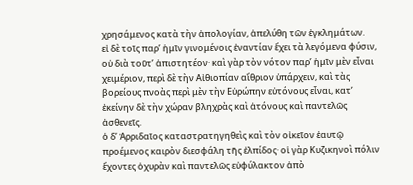χρησάμενος κατὰ τὴν ἀπολογίαν, ἀπελύθη τῶν ἐγκλημάτων.
εἰ δὲ τοῖς παρʼ ἡμῖν γινομένοις ἐναντίαν ἔχει τὰ λεγόμενα φύσιν, οὐ διὰ τοῦτʼ ἀπιστητέον· καὶ γὰρ τὸν νότον παρʼ ἡμῖν μὲν εἶναι χειμέριον, περὶ δὲ τὴν Αἰθιοπίαν αἴθριον ὑπάρχειν, καὶ τὰς βορείους πνοὰς περὶ μὲν τὴν Εὐρώπην εὐτόνους εἶναι, κατʼ ἐκείνην δὲ τὴν χώραν βληχρὰς καὶ ἀτόνους καὶ παντελῶς ἀσθενεῖς.
ὁ δʼ Ἀρριδαῖος καταστρατηγηθεὶς καὶ τὸν οἰκεῖον ἑαυτῷ προέμενος καιρὸν διεσφάλη τῆς ἐλπίδος· οἱ γὰρ Κυζικηνοὶ πόλιν ἔχοντες ὀχυρὰν καὶ παντελῶς εὐφύλακτον ἀπὸ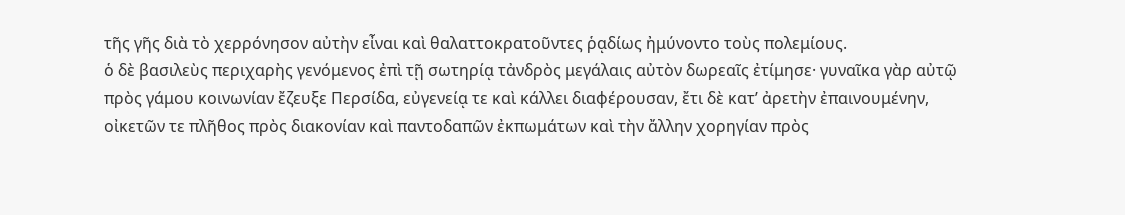τῆς γῆς διὰ τὸ χερρόνησον αὐτὴν εἶναι καὶ θαλαττοκρατοῦντες ῥᾳδίως ἠμύνοντο τοὺς πολεμίους.
ὁ δὲ βασιλεὺς περιχαρὴς γενόμενος ἐπὶ τῇ σωτηρίᾳ τἀνδρὸς μεγάλαις αὐτὸν δωρεαῖς ἐτίμησε· γυναῖκα γὰρ αὐτῷ πρὸς γάμου κοινωνίαν ἔζευξε Περσίδα, εὐγενείᾳ τε καὶ κάλλει διαφέρουσαν, ἔτι δὲ κατʼ ἀρετὴν ἐπαινουμένην, οἰκετῶν τε πλῆθος πρὸς διακονίαν καὶ παντοδαπῶν ἐκπωμάτων καὶ τὴν ἄλλην χορηγίαν πρὸς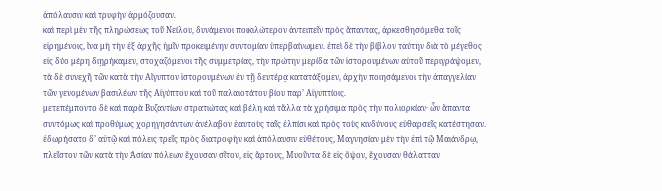ἀπόλαυσιν καὶ τρυφὴν ἁρμόζουσαν.
καὶ περὶ μὲν τῆς πληρώσεως τοῦ Νείλου, δυνάμενοι ποικιλώτερον ἀντειπεῖν πρὸς ἅπαντας, ἀρκεσθησόμεθα τοῖς εἰρημένοις, ἵνα μὴ τὴν ἐξ ἀρχῆς ἡμῖν προκειμένην συντομίαν ὑπερβαίνωμεν. ἐπεὶ δὲ τὴν βίβλον ταύτην διὰ τὸ μέγεθος εἰς δύο μέρη διῃρήκαμεν, στοχαζόμενοι τῆς συμμετρίας, τὴν πρώτην μερίδα τῶν ἱστορουμένων αὐτοῦ περιγράψομεν, τὰ δὲ συνεχῆ τῶν κατὰ τὴν Αἴγυπτον ἱστορουμένων ἐν τῇ δευτέρᾳ κατατάξομεν, ἀρχὴν ποιησάμενοι τὴν ἀπαγγελίαν τῶν γενομένων βασιλέων τῆς Αἰγύπτου καὶ τοῦ παλαιοτάτου βίου παρʼ Αἰγυπτίοις.
μετεπέμποντο δὲ καὶ παρὰ Βυζαντίων στρατιώτας καὶ βέλη καὶ τἄλλα τὰ χρήσιμα πρὸς τὴν πολιορκίαν· ὧν ἅπαντα συντόμως καὶ προθύμως χορηγησάντων ἀνέλαβον ἑαυτοὺς ταῖς ἐλπίσι καὶ πρὸς τοὺς κινδύνους εὐθαρσεῖς κατέστησαν.
ἐδωρήσατο δʼ αὐτῷ καὶ πόλεις τρεῖς πρὸς διατροφὴν καὶ ἀπόλαυσιν εὐθέτους, Μαγνησίαν μὲν τὴν ἐπὶ τῷ Μαιάνδρῳ, πλεῖστον τῶν κατὰ τὴν Ἀσίαν πόλεων ἔχουσαν σῖτον, εἰς ἄρτους, Μυοῦντα δὲ εἰς ὄψον, ἔχουσαν θάλατταν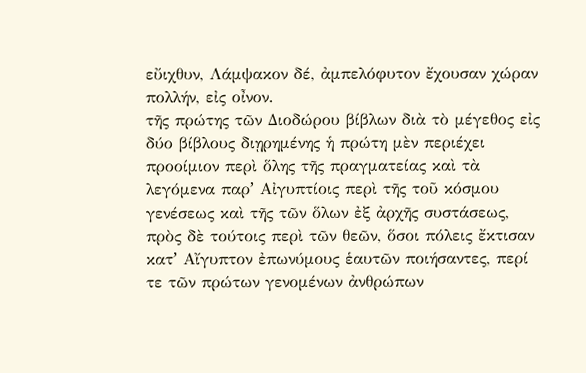εὔιχθυν, Λάμψακον δέ, ἀμπελόφυτον ἔχουσαν χώραν πολλήν, εἰς οἶνον.
τῆς πρώτης τῶν Διοδώρου βίβλων διὰ τὸ μέγεθος εἰς δύο βίβλους διῃρημένης ἡ πρώτη μὲν περιέχει προοίμιον περὶ ὅλης τῆς πραγματείας καὶ τὰ λεγόμενα παρʼ Αἰγυπτίοις περὶ τῆς τοῦ κόσμου γενέσεως καὶ τῆς τῶν ὅλων ἐξ ἀρχῆς συστάσεως, πρὸς δὲ τούτοις περὶ τῶν θεῶν, ὅσοι πόλεις ἔκτισαν κατʼ Αἴγυπτον ἐπωνύμους ἑαυτῶν ποιήσαντες, περί τε τῶν πρώτων γενομένων ἀνθρώπων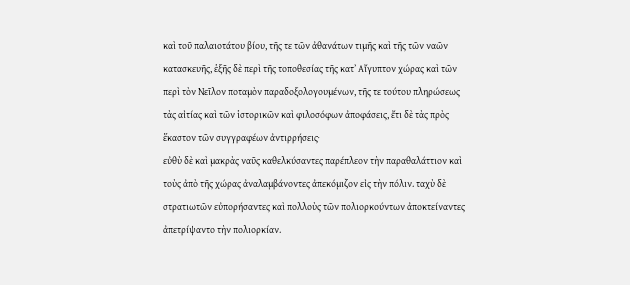καὶ τοῦ παλαιοτάτου βίου, τῆς τε τῶν ἀθανάτων τιμῆς καὶ τῆς τῶν ναῶν κατασκευῆς, ἑξῆς δὲ περὶ τῆς τοποθεσίας τῆς κατʼ Αἴγυπτον χώρας καὶ τῶν περὶ τὸν Νεῖλον ποταμὸν παραδοξολογουμένων, τῆς τε τούτου πληρώσεως τὰς αἰτίας καὶ τῶν ἱστορικῶν καὶ φιλοσόφων ἀποφάσεις, ἔτι δὲ τὰς πρὸς ἕκαστον τῶν συγγραφέων ἀντιρρήσεις·
εὐθὺ δὲ καὶ μακρὰς ναῦς καθελκύσαντες παρέπλεον τὴν παραθαλάττιον καὶ τοὺς ἀπὸ τῆς χώρας ἀναλαμβάνοντες ἀπεκόμιζον εἰς τὴν πόλιν. ταχὺ δὲ στρατιωτῶν εὐπορήσαντες καὶ πολλοὺς τῶν πολιορκούντων ἀποκτείναντες ἀπετρίψαντο τὴν πολιορκίαν.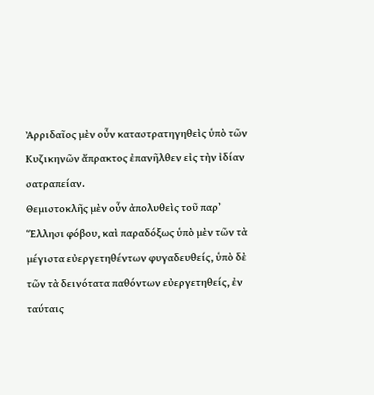Ἀρριδαῖος μὲν οὖν καταστρατηγηθεὶς ὑπὸ τῶν Κυζικηνῶν ἄπρακτος ἐπανῆλθεν εἰς τὴν ἰδίαν σατραπείαν.
Θεμιστοκλῆς μὲν οὖν ἀπολυθεὶς τοῦ παρʼ Ἕλλησι φόβου, καὶ παραδόξως ὑπὸ μὲν τῶν τὰ μέγιστα εὐεργετηθέντων φυγαδευθείς, ὑπὸ δὲ τῶν τὰ δεινότατα παθόντων εὐεργετηθείς, ἐν ταύταις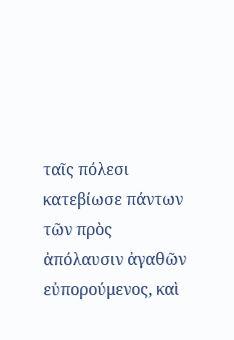ταῖς πόλεσι κατεβίωσε πάντων τῶν πρὸς ἀπόλαυσιν ἀγαθῶν εὐπορούμενος, καὶ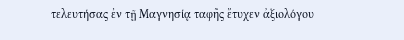τελευτήσας ἐν τῇ Μαγνησίᾳ ταφῆς ἔτυχεν ἀξιολόγου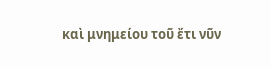καὶ μνημείου τοῦ ἔτι νῦν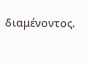διαμένοντος.